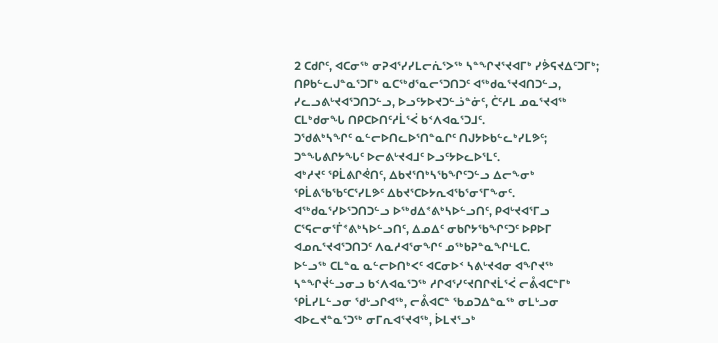2 ᑕᑯᒋᑦ, ᐊᑕᓂᖅ ᓂᕈᐊᕐᓯᓯᒪᓕᕇᕐᐳᖅ ᓴᓐᖏᔪᕐᔪᐊᒥᒃ ᓯᕘᕋᔪᐃᑦᑐᒥᒃ; ᑎᑭᑲᓪᓚᒍᓐᓇᕐᑐᒥᒃ ᓇᑕᖅᑯᕐᓇᓕᕐᑐᑎᑐᑦ ᐊᖅᑯᓇᕐᔪᐊᑎᑐᓪᓗ, ᓯᓚᓗᕕᒡᔪᐊᕐᑐᑎᑐᓪᓗ, ᐅᓗᑦᔭᐅᔪᑐᓪᓘᓐᓃᑦ, ᑖᑦᓱᒪ ᓄᓇᕐᔪᐊᖅ ᑕᒪᒃᑯᓂᖓ ᑎᑭᑕᐅᑎᑦᓱᒫᕐᐹ ᑲᑉᐱᐊᓇᕐᑐᒧᑦ.
ᑐᖁᕕᒃᓴᖏᑦ ᓇᓪᓕᐅᑎᓚᐅᕐᑎᓐᓇᒋᑦ ᑎᒍᔭᐅᑲᓪᓚᒃᓯᒪᕗᑦ; ᑐᓐᖓᕕᒋᔭᖓᑦ ᐅᓕᕕᒡᔪᐊᒧᑦ ᐅᓗᑦᔭᐅᓚᐅᕐᒪᑦ.
ᐊᒃᓱᔪᑦ ᕿᒫᕕᒋᕚᑎᑦ, ᐃᑲᔪᕐᑎᒃᓴᖃᖏᑦᑐᓪᓗ ᐃᓕᖕᓂᒃ ᕿᒫᕕᖃᖃᑦᑕᕐᓯᒪᕗᑦ ᐃᑲᔪᕐᑕᐅᔭᕆᐊᖃᕐᓂᕐᒥᖕᓂᑦ. ᐊᖅᑯᓇᕐᓯᐅᕐᑐᑎᑐᓪᓗ ᐅᖅᑯᐃᕝᕕᒃᓴᐅᓪᓗᑎᑦ, ᑭᐊᒡᔪᐊᕐᒥᓗ ᑕᕐᕋᓕᓂᕐᒦᕝᕕᒃᓴᐅᓪᓗᑎᑦ, ᐃᓄᐃᑦ ᓂᑲᒋᔭᖃᖏᑦᑐᑦ ᐅᑭᐅᒥ ᐊᓄᕆᕐᔪᐊᕐᑐᑎᑐᑦ ᐱᓇᓱᐊᕐᓂᖏᑦ ᓄᖅᑲᕈᓐᓇᖏᒻᒪᑕ.
ᐅᓪᓗᖅ ᑕᒪᓐᓇ ᓇᓪᓕᐅᑎᒃᐸᑦ ᐊᑕᓂᐅᑉ ᓴᕕᒡᔪᐊᓂ ᐊᖏᔪᖅ ᓴᓐᖏᔫᓪᓗᓂᓗ ᑲᑉᐱᐊᓇᕐᑐᖅ ᓱᒋᐊᕐᓯᑦᔪᑎᒋᔪᒫᕐᐹ ᓕᕔᐊᑕᓐᒥᒃ ᕿᒫᓯᒪᓪᓗᓂ ᖁᒡᓗᒋᐊᖅ, ᓕᕔᐊᑕᓐ ᖃᓄᑐᐃᓐᓇᖅ ᓂᒪᒡᓗᓂ ᐊᐅᓚᔪᓐᓇᕐᑐᖅ ᓂᒥᕆᐊᕐᔪᐊᖅ, ᐆᒪᔪᕐᓗᒃ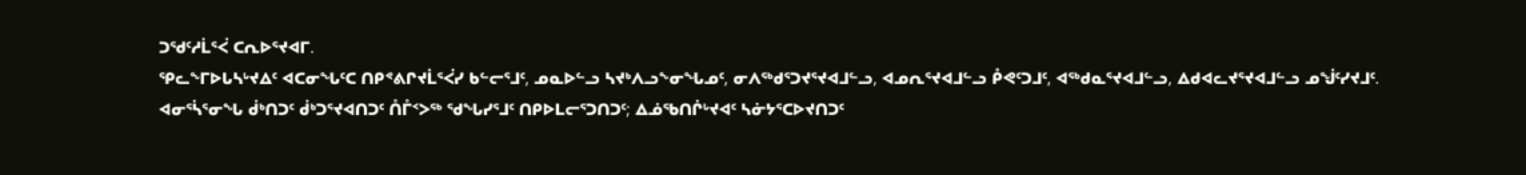ᑐᖁᑦᓱᒫᕐᐹ ᑕᕆᐅᕐᔪᐊᒥ.
ᕿᓚᖕᒥᐅᒐᓴᒡᔪᐃᑦ ᐊᑕᓂᖓᑦᑕ ᑎᑭᕝᕕᒋᔪᒫᕐᐹᓯ ᑲᓪᓕᕐᒧᑦ, ᓄᓇᐅᓪᓗ ᓴᔪᒃᐱᓗᖕᓂᖓᓄᑦ, ᓂᐱᖅᑯᕐᑐᔪᕐᔪᐊᒧᓪᓗ, ᐊᓄᕆᕐᔪᐊᒧᓪᓗ ᑬᕙᑦᑐᒧᑦ, ᐊᖅᑯᓇᕐᔪᐊᒧᓪᓗ, ᐃᑯᐊᓚᔪᕐᔪᐊᒧᓪᓗ ᓄᖒᑦᓯᔪᒧᑦ.
ᐊᓂᕐᓵᕐᓂᖓ ᑰᒃᑎᑐᑦ ᑰᒃᑐᕐᔪᐊᑎᑐᑦ ᑍᒤᑉᐳᖅ ᖁᖓᓯᕐᒧᑦ ᑎᑭᐅᒪᓕᕐᑐᑎᑐᑦ; ᐃᓅᖃᑎᒌᒡᔪᐊᑦ ᓴᓃᔭᕐᑕᐅᔪᑎᑐᑦ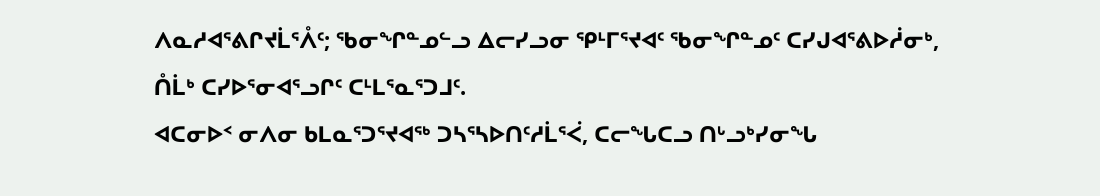ᐱᓇᓱᐊᕐᕕᒋᔪᒫᕐᐰᑦ; ᖃᓂᖏᓐᓄᓪᓗ ᐃᓕᓯᓗᓂ ᕿᒻᒥᕐᔪᐊᑦ ᖃᓂᖏᓐᓄᑦ ᑕᓯᒍᐊᕐᕕᐅᓲᓂᒃ, ᑍᒫᒃ ᑕᓯᐅᕐᓂᐊᕐᓗᒋᑦ ᑕᒻᒪᕐᓇᕐᑐᒧᑦ.
ᐊᑕᓂᐅᑉ ᓂᐱᓂ ᑲᒪᓇᕐᑐᕐᔪᐊᖅ ᑐᓴᕐᓴᐅᑎᑦᓱᒫᕐᐹ, ᑕᓕᖓᑕᓗ ᑎᒡᓗᒃᓯᓂᖓ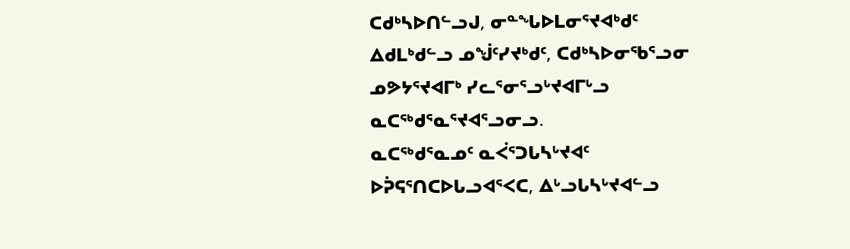ᑕᑯᒃᓴᐅᑎᓪᓗᒍ, ᓂᓐᖓᐅᒪᓂᕐᔪᐊᒃᑯᑦ ᐃᑯᒪᒃᑯᓪᓗ ᓄᖒᑦᓯᔪᒃᑯᑦ, ᑕᑯᒃᓴᐅᓂᖃᕐᓗᓂ ᓄᕗᔭᕐᔪᐊᒥᒃ ᓯᓚᕐᓂᕐᓗᒡᔪᐊᒥᒡᓗ ᓇᑕᖅᑯᕐᓇᕐᔪᐊᕐᓗᓂᓗ.
ᓇᑕᖅᑯᕐᓇᓄᑦ ᓇᐹᕐᑐᒐᓴᒡᔪᐊᑦ ᐅᕉᕋᕐᑎᑕᐅᒐᓗᐊᕐᐸᑕ, ᐃᒡᓗᒐᓴᒡᔪᐊᓪᓗ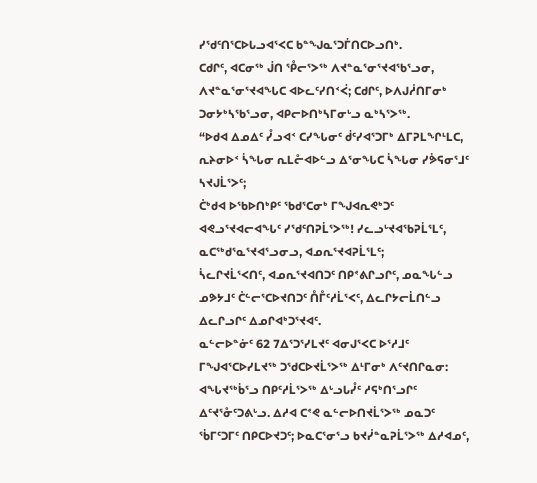ᓯᖁᑦᑎᕐᑕᐅᒐᓗᐊᕐᐸᑕ ᑲᓐᖑᓇᕐᑐᒦᑎᑕᐅᓗᑎᒃ.
ᑕᑯᒋᑦ, ᐊᑕᓂᖅ ᒎᑎ ᕾᓕᕐᐳᖅ ᐱᔪᓐᓇᕐᓂᕐᔪᐊᖃᕐᓗᓂ, ᐱᔪᓐᓇᕐᓂᕐᔪᐊᖓᑕ ᐊᐅᓚᑦᓯᑎᑉᐹ; ᑕᑯᒋᑦ, ᐅᐱᒍᓲᑎᒥᓂᒃ ᑐᓂᔭᒃᓴᖃᕐᓗᓂ, ᐊᑭᓕᐅᑎᒃᓴᒥᓂᒡᓗ ᓇᒃᓴᕐᐳᖅ.
“ᐅᑯᐊ ᐃᓄᐃᑦ ᓮᓗᐊᑉ ᑕᓯᖓᓂᑦ ᑰᑦᓯᐊᕐᑐᒥᒃ ᐃᒥᕈᒪᖏᒻᒪᑕ, ᕆᔨᓂᐅᑉ ᓵᖓᓂ ᕆᒪᓔᐊᐅᓪᓗ ᐃᕐᓂᖓᑕ ᓵᖓᓂ ᓯᕘᕋᓂᕐᒧᑦ ᓴᔪᒍᒫᕐᐳᑦ;
ᑖᒃᑯᐊ ᐅᖃᐅᑎᒃᑭᑦ ᖃᑯᕐᑕᓂᒃ ᒥᖑᐊᕆᕙᒃᑐᑦ ᐊᕙᓗᕐᔪᐊᓕᐊᖓᑦ ᓯᖁᑦᑎᕈᒫᕐᐳᖅ! ᓯᓚᓗᒡᔪᐊᖃᕈᒫᕐᒪᑦ, ᓇᑕᖅᑯᕐᓇᕐᔪᐊᕐᓗᓂᓗ, ᐊᓄᕆᕐᔪᐊᕈᒫᕐᒪᑦ;
ᓵᓚᒋᔪᒫᕐᐸᑎᑦ, ᐊᓄᕆᕐᔪᐊᑎᑐᑦ ᑎᑭᕝᕕᒋᓗᒋᑦ, ᓄᓇᖓᓪᓗ ᓄᕗᔭᒧᑦ ᑖᓪᓕᕐᑕᐅᔪᑎᑐᑦ ᑍᒤᑦᓱᒫᕐᐸᑦ, ᐃᓚᒋᔭᓕᒫᑎᓪᓗ ᐃᓚᒋᓗᒋᑦ ᐃᓄᒋᐊᒃᑐᕐᔪᐊᑦ.
ᓇᓪᓕᐅᓐᓃᑦ 62 7ᐃᕐᑐᕐᓯᒪᔪᑦ ᐊᓂᒍᕐᐸᑕ ᐅᕐᓱᒧᑦ ᒥᖑᐊᕐᑕᐅᓯᒪᔪᖅ ᑐᖁᑕᐅᔪᒫᕐᐳᖅ ᐃᒻᒥᓂᒃ ᐱᑦᔪᑎᒋᓇᓂ: ᐊᖓᔪᖅᑳᕐᓗ ᑎᑭᑦᓱᒫᕐᐳᖅ ᐃᒡᓗᒐᓮᑦ ᓱᕋᒃᑎᕐᓗᒋᑦ ᐃᑦᔪᕐᓁᑦᑐᕕᒡᓗ. ᐃᓱᐊ ᑕᕝᕙ ᓇᓪᓕᐅᑎᔪᒫᕐᐳᖅ ᓄᓇᑐᑦ ᖄᒥᑦᑐᒥᑦ ᑎᑭᑕᐅᔪᑐᑦ; ᐅᓇᑕᕐᓂᕐᓗ ᑲᔪᓰᓐᓇᕈᒫᕐᐳᖅ ᐃᓱᐊᓄᑦ,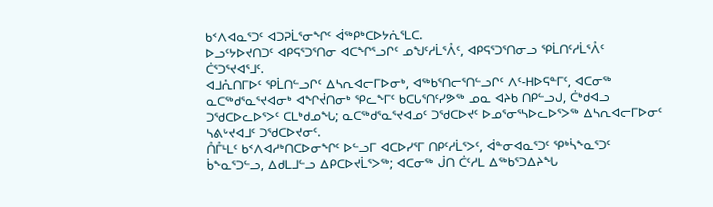ᑲᑉᐱᐊᓇᕐᑐᑦ ᐊᑐᕈᒫᕐᓂᖏᑦ ᐋᖅᑭᒃᑕᐅᔭᕇᕐᒪᑕ.
ᐅᓗᑦᔭᐅᔪᑎᑐᑦ ᐊᑭᕋᕐᑐᕐᑎᓂ ᐊᑕᖏᕐᓗᒋᑦ ᓄᖑᑦᓱᒫᕐᐰᑦ, ᐊᑭᕋᕐᑐᕐᑎᓂᓗ ᕿᒫᑎᑦᓱᒫᕐᐰᑦ ᑖᕐᑐᕐᔪᐊᕐᒧᑦ.
ᐊᒧᕅᑎᒥᐅᑦ ᕿᒫᑎᓪᓗᒋᑦ ᐃᓴᕆᐊᓕᒥᐅᓂᒃ, ᐊᖅᑲᕐᑎᓕᕐᑎᓪᓗᒋᑦ ᐱᑦ-ᕼᐅᕋᓐᒥᑦ, ᐊᑕᓂᖅ ᓇᑕᖅᑯᕐᓇᕐᔪᐊᓂᒃ ᐊᖏᔫᑎᓂᒃ ᕿᓚᖕᒥᑦ ᑲᑕᒐᕐᑎᑦᓯᕗᖅ ᓄᓇ ᐊᔨᑲ ᑎᑭᓪᓗᒍ, ᑖᒃᑯᐊᓗ ᑐᖁᑕᐅᓚᐅᕐᐳᑦ ᑕᒪᒃᑯᓄᖓ; ᓇᑕᖅᑯᕐᓇᕐᔪᐊᓄᑦ ᑐᖁᑕᐅᔪᑦ ᐅᓄᕐᓂᕐᓴᐅᓚᐅᕐᐳᖅ ᐃᓴᕆᐊᓕᒥᐅᓂᑦ ᓴᕕᒡᔪᐊᒧᑦ ᑐᖁᑕᐅᔪᓂᑦ.
ᑍᒤᒻᒪᑦ ᑲᑉᐱᐊᓱᒃᑎᑕᐅᓂᖏᑦ ᐅᓪᓗᒥ ᐊᑕᐅᓯᕐᒥ ᑎᑭᑦᓱᒫᕐᐳᑦ, ᐋᓐᓂᐊᓇᕐᑐᑦ ᕿᒃᓵᖕᓇᕐᑐᑦ ᑳᖕᓇᕐᑐᓪᓗ, ᐃᑯᒪᒧᓪᓗ ᐃᑭᑕᐅᔪᒫᕐᐳᖅ; ᐊᑕᓂᖅ ᒎᑎ ᑖᑦᓱᒪ ᐃᖅᑲᕐᑐᐃᔨᖓ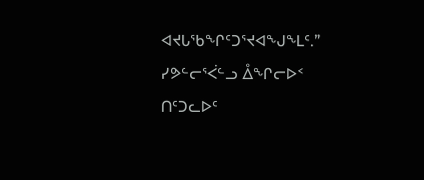ᐊᔪᒐᖃᖏᑦᑐᕐᔪᐊᖑᖕᒪᑦ.”
ᓯᕗᓪᓕᕐᐹᓪᓗ ᐂᖏᓕᐅᑉ ᑎᑦᑐᓚᐅᑦ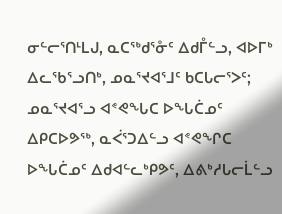ᓂᓪᓕᕐᑎᒻᒪᒍ, ᓇᑕᖅᑯᕐᓁᑦ ᐃᑯᒤᓪᓗ, ᐊᐅᒥᒃ ᐃᓚᖃᕐᓗᑎᒃ, ᓄᓇᕐᔪᐊᕐᒧᑦ ᑲᑕᒐᓕᕐᐳᑦ; ᓄᓇᕐᔪᐊᕐᓗ ᐊᕝᕙᖓᑕ ᐅᖓᑖᓄᑦ ᐃᑭᑕᐅᕗᖅ, ᓇᐹᕐᑐᐃᓪᓗ ᐊᕝᕙᖏᑕ ᐅᖓᑖᓄᑦ ᐃᑯᐊᓪᓚᒃᑭᕗᑦ, ᐃᕕᒃᓱᒐᓕᒫᓪᓗ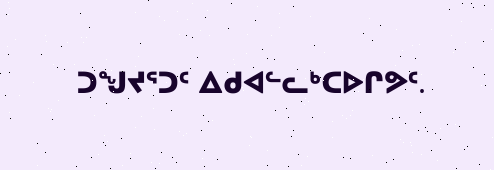ᑐᖑᔪᕐᑐᑦ ᐃᑯᐊᓪᓚᒃᑕᐅᒋᕗᑦ.